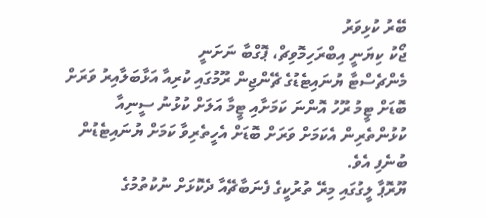ބޭރު ކުޅިވަރު
ޖޯކު ކިޔަނީ އިބްރަހިމޮވިޗް، ޕޮގްބާ ނަށަނީ
މެންޗެސްޓާ ޔުނައިޓެޑުގެ ޗޭންޖިން ރޫމުގައި ކުރިއާ އަޅާބަލާއިރު ވަރަށް ބޮޑަށް ޓީމު ރޫހު އޮންނަ ކަމަށާއި ޓީމާ އަލަށް ކުޅުނު ސީނިއާ ކުޅުންތެރިން އެކަމަށް ވަރަށް ބޮޑަށް އެހީތެރިވާ ކަމަށް ޔުނައިޓެޑުން ބުނެފި އެވެ.
ޔޫރޮޕާ ލީގުގައި މިރޭ ތުރުކީގެ ފެނަބާޗޭއާ ދެކޮޅަށް ނުކުތުމުގެ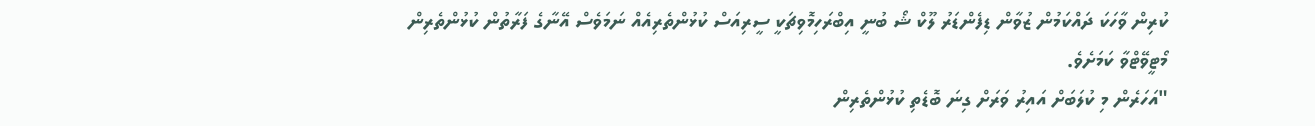ކުރިން ވާހަކަ ދައްކަމުން ޒުވާން ޑިފެންޑަރު ލޫކް ޝޯ ބުނީ އިބްރަހިމޮވިޗަކީ ސީރިއަސް ކުޅުންތެރިއެއް ނަމަވެސް އޭނާގެ ފަރާތުން ކުޅުންތެރިން މޯޓީވޭޓްވާ ކަމަށެވެ.
"އަހަރެން މި ކުލަބަށް އައިރު ވަރަށް ގިނަ ބޮޑެތި ކުޅުންތެރިން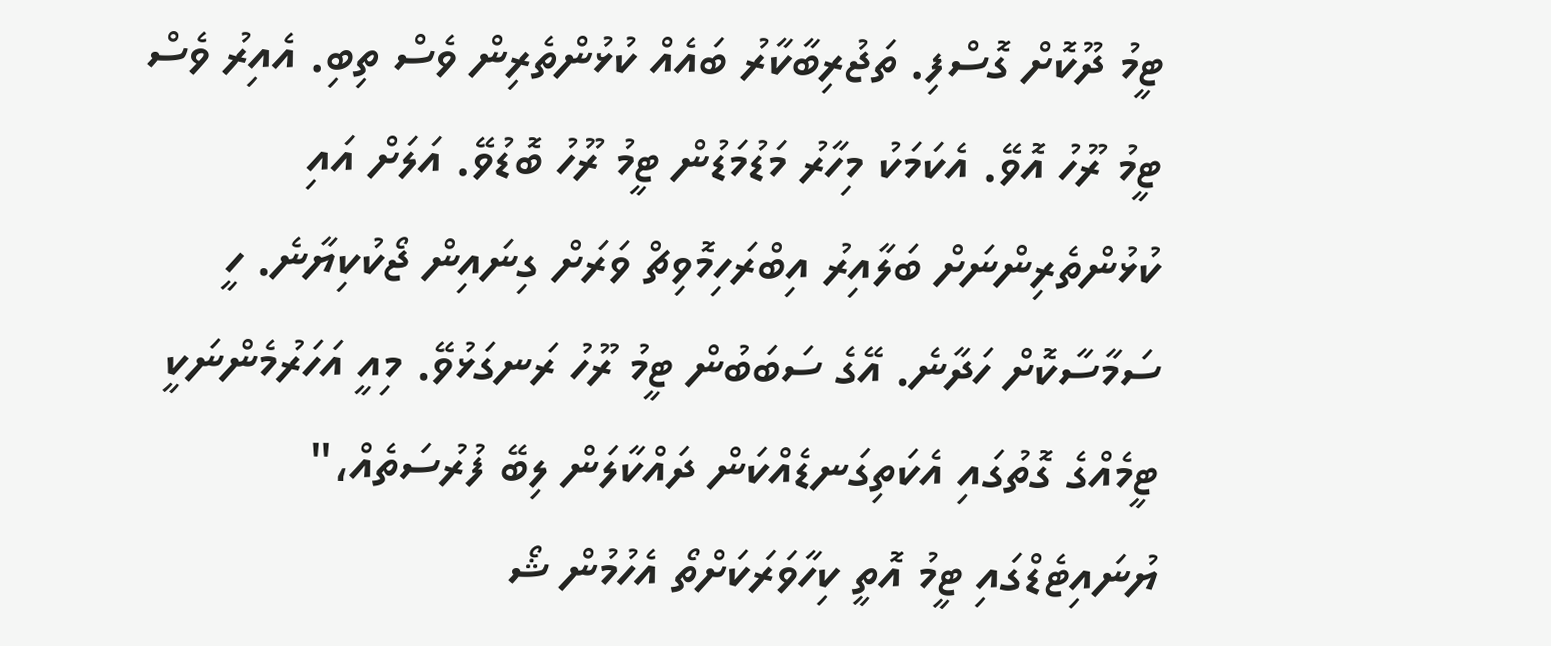ޓީމު ދޫކޮށް ގޮސްފި. ތަޖުރިބާކާރު ބައެއް ކުޅުންތެރިން ވެސް ތިބި. އެއިރު ވެސް ޓީމު ރޫހު އޮވޭ. އެކަމަކު މިހާރު މަޑުމަޑުން ޓީމު ރޫހު ބޮޑުވޭ. އަލަށް އައި ކުޅުންތެރިންނަށް ބަލާއިރު އިބްރަހިމޮވިޗް ވަރަށް ގިނައިން ޖޯކުކިޔާނެ. ހީ ސަމާސާކޮށް ހަދާނެ. އޭގެ ސަބަބުން ޓީމު ރޫހު ރަނގަޅުވޭ. މިއީ އަހަރުމެންނަކީ ޓީމެއްގެ ގޮތުގައި އެކަތިގަނޑެއްކަން ދައްކާލަން ލިބޭ ފުރުސަތެއް،" ޔުނައިޓެޑްގައި ޓީމު އޮތީ ކިހާވަރަކަށްތޯ އެހުމުން ޝޯ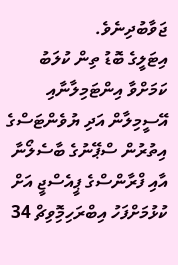ޖަވާބުދިނެވެ.
އިޓަލީގެ ބޮޑު ތިން ކުލަބު ކަމަށްވާ އިންޓަމިލާނާއި އޭސީމިލާން އަދި ޔުވެންޓަސްގެ އިތުރުން ސްޕޭނުގެ ބާސެލޯނާ އާއި ފްރާންސްގެ ޕީއެސްޖީ އަށް ކުޅުމަށްފަހު އިބްރަހިމިޮވިޗް 34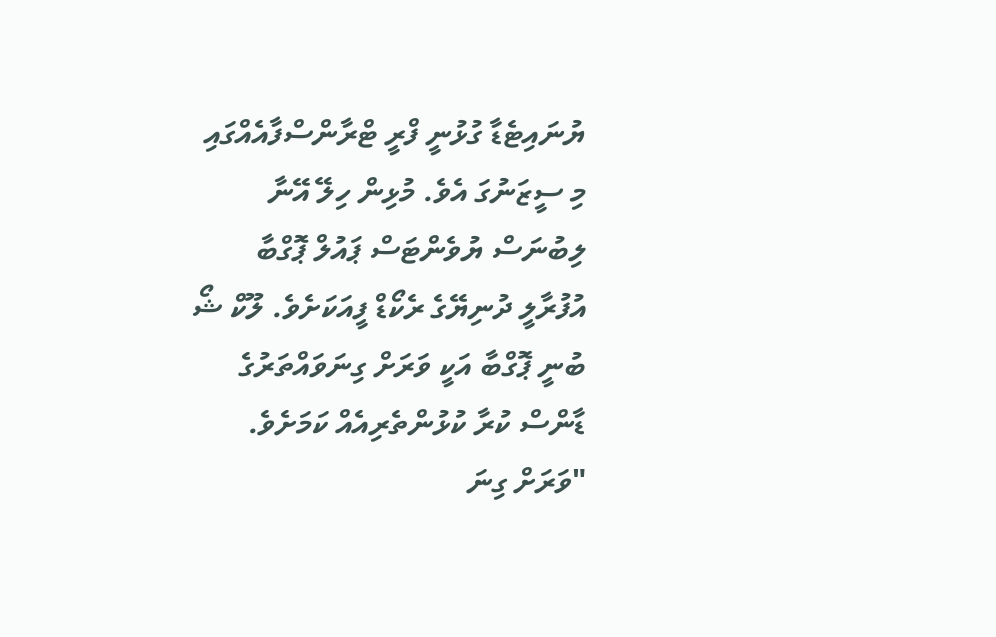ޔުނައިޓެޑާ ގުޅުނީ ފްރީ ޓްރާންސްފާއެއްގައި މި ސީޒަނުގަ އެވެ. މުޅިން ހިލޭ އޭނާ ލިބުނަސް ޔުވެންޓަސް ޕައުލް ޕޮގްބާ އުފުރާލީ ދުނިޔޭގެ ރެކޯޑް ފީއަކަށެވެ. ލޫކް ޝޯ ބުނީ ޕޮގްބާ އަކީ ވަރަށް ގިނަވައްތަރުގެ ޑާންސް ކުރާ ކުޅުންތެރިއެއް ކަމަށެވެ.
"ވަރަށް ގިނަ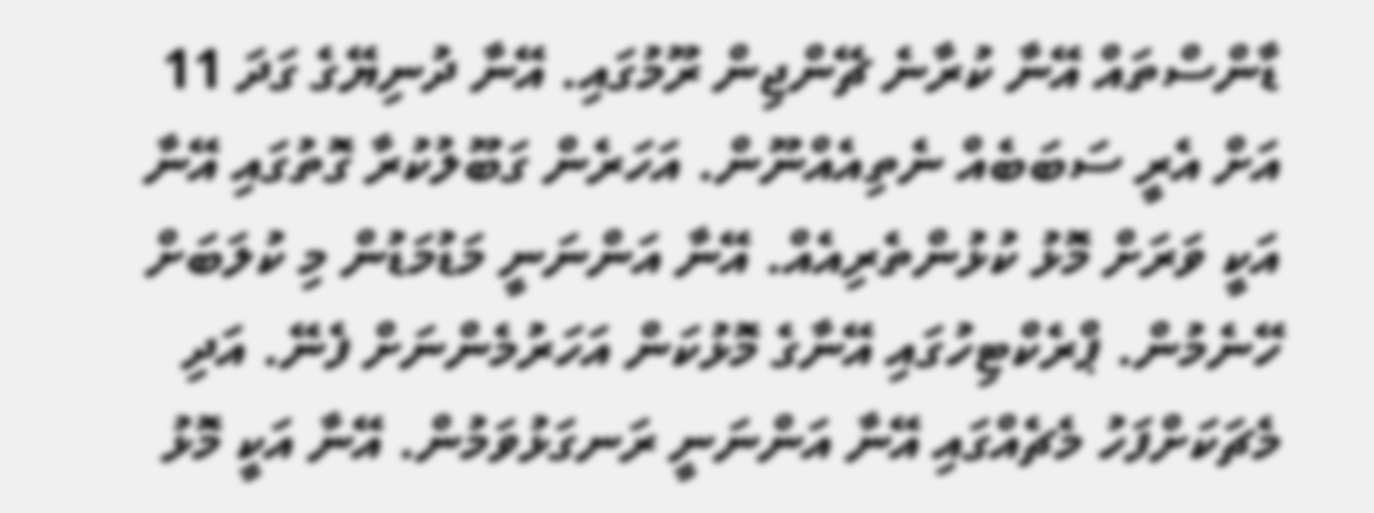ޑާންސްތައް އޭނާ ކުރާނެ ޗޭންޖިން ރޫމުގައި. އޭނާ ދުނިޔޭގެ ގަދަ 11 އަށް އެރީ ސަބަބެއް ނެތިއެއްނޫން. އަހަރެން ގަބޫލުކުރާ ގޮތުގައި އޭނާ އަކީ ވަރަށް މޮޅު ކުޅުންތެރިއެއް. އޭނާ އަންނަނީ މަޑުމަޑުން މި ކުލަބަށް ހޭނެމުން. ޕްރެކްޓިހުގައި އޭނާގެ މޮޅުކަން އަހަރުމެންނަށް ފެނޭ. އަދި މެޗަކަށްފަހު މެޗެއްގައި އޭނާ އަންނަނީ ރަނގަޅުވަމުން. އޭނާ އަކީ މޮޅު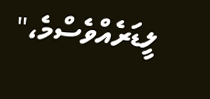ލީޑަރެއްވެސްމެ،"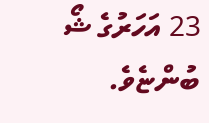23 އަހަރުގެ ޝޯ ބުންޏެވެ.